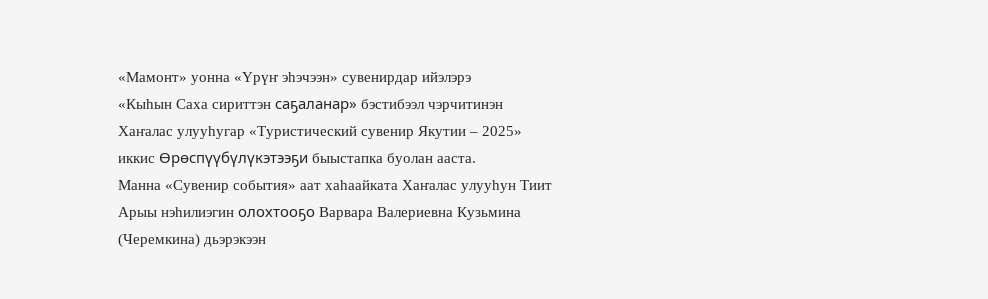«Мамонт» уонна «Үрүҥ эһэчээн» сувенирдар ийэлэрэ
«Кыһын Саха сириттэн саҕаланар» бэстибээл чэрчитинэн Хаҥалас улууһугар «Туристический сувенир Якутии – 2025» иккис Өрөспүүбүлүкэтээҕи быыстапка буолан ааста.
Манна «Сувенир события» аат хаһаайката Хаҥалас улууһун Тиит Арыы нэһилиэгин олохтооҕо Варвара Валериевна Кузьмина (Черемкина) дьэрэкээн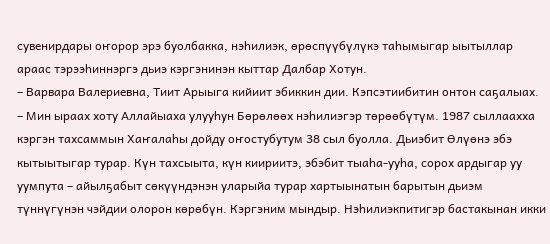сувенирдары оҥорор эрэ буолбакка, нэһилиэк, өрөспүүбүлүкэ таһымыгар ыытыллар араас тэрээһиннэргэ дьиэ кэргэнинэн кыттар Далбар Хотун.
– Варвара Валериевна, Тиит Арыыга кийиит эбиккин дии. Кэпсэтиибитин онтон саҕалыах.
– Мин ыраах хоту Аллайыаха улууһун Бөрөлөөх нэһилиэгэр төрөөбүтүм. 1987 сыллаахха кэргэн тахсаммын Хаҥалаһы дойду оҥостубутум 38 сыл буолла. Дьиэбит Өлүөнэ эбэ кытыытыгар турар. Күн тахсыыта, күн киириитэ, эбэбит тыаһа-ууһа, сорох ардыгар уу уумпута – айылҕабыт сөкүүндэнэн уларыйа турар хартыынатын барытын дьиэм түннүгүнэн чэйдии олорон көрөбүн. Кэргэним мындыр. Нэһилиэкпитигэр бастакынан икки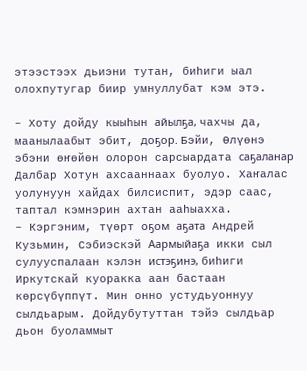этээстээх дьиэни тутан, биһиги ыал олохпутугар биир умнуллубат кэм этэ.

– Хоту дойду кыыһын айылҕа, чахчы да, маанылаабыт эбит, доҕор. Бэйи, Өлүөнэ эбэни өҥөйөн олорон сарсыардата саҕаланар Далбар Хотун ахсааннаах буолуо. Хаҥалас уолунуун хайдах билсиспит, эдэр саас, таптал кэмнэрин ахтан ааһыахха.
– Кэргэним, түөрт оҕом аҕата Андрей Кузьмин, Сэбиэскэй Аармыйаҕа икки сыл сулууспалаан кэлэн истэҕинэ, биһиги Иркутскай куоракка аан бастаан көрсүбүппүт. Мин онно устудьуоннуу сылдьарым. Дойдубутуттан тэйэ сылдьар дьон буоламмыт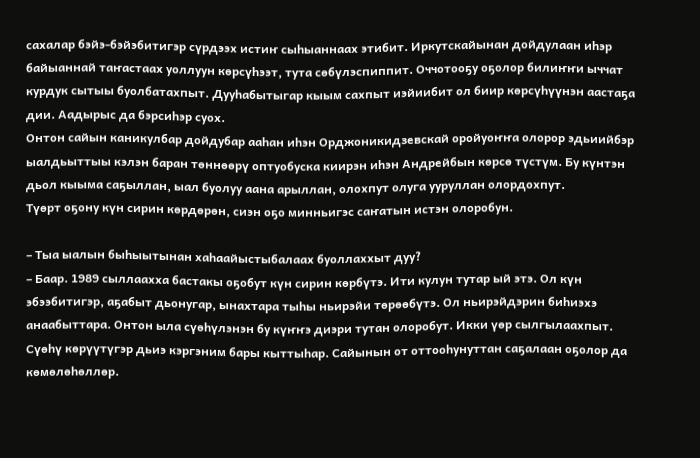сахалар бэйэ-бэйэбитигэр сүрдээх истиҥ сыһыаннаах этибит. Иркутскайынан дойдулаан иһэр байыаннай таҥастаах уоллуун көрсүһээт, тута сөбүлэспиппит. Оччотооҕу оҕолор билиҥҥи ыччат курдук сытыы буолбатахпыт. Дууһабытыгар кыым сахпыт иэйиибит ол биир көрсүһүүнэн аастаҕа дии. Аадырыс да бэрсиһэр суох.
Онтон сайын каникулбар дойдубар ааһан иһэн Орджоникидзевскай оройуоҥҥа олорор эдьиийбэр ыалдьыттыы кэлэн баран төннөөрү оптуобуска киирэн иһэн Андрейбын көрсө түстүм. Бу күнтэн дьол кыыма саҕыллан, ыал буолуу аана арыллан, олохпут олуга ууруллан олордохпут.
Түөрт оҕону күн сирин көрдөрөн, сиэн оҕо минньигэс саҥатын истэн олоробун.

– Тыа ыалын быһыытынан хаһаайыстыбалаах буоллаххыт дуу?
– Баар. 1989 сыллаахха бастакы оҕобут күн сирин көрбүтэ. Ити кулун тутар ый этэ. Ол күн эбээбитигэр, аҕабыт дьонугар, ынахтара тыһы ньирэйи төрөөбүтэ. Ол ньирэйдэрин биһиэхэ анаабыттара. Онтон ыла сүөһүлэнэн бу күҥҥэ диэри тутан олоробут. Икки үөр сылгылаахпыт.
Сүөһү көрүүтүгэр дьиэ кэргэним бары кыттыһар. Сайынын от оттооһунуттан саҕалаан оҕолор да көмөлөһөллөр.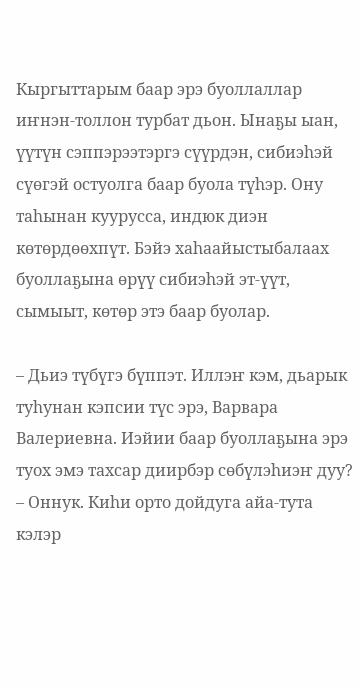Кыргыттарым баар эрэ буоллаллар иҥнэн-толлон турбат дьон. Ынаҕы ыан, үүтүн сэппэрээтэргэ сүүрдэн, сибиэһэй сүөгэй остуолга баар буола түһэр. Ону таһынан куурусса, индюк диэн көтөрдөөхпүт. Бэйэ хаһаайыстыбалаах буоллаҕына өрүү сибиэһэй эт-үүт, сымыыт, көтөр этэ баар буолар.

– Дьиэ түбүгэ бүппэт. Иллэҥ кэм, дьарык туһунан кэпсии түс эрэ, Варвара Валериевна. Иэйии баар буоллаҕына эрэ туох эмэ тахсар диирбэр сөбүлэһиэҥ дуу?
– Оннук. Киһи орто дойдуга айа-тута кэлэр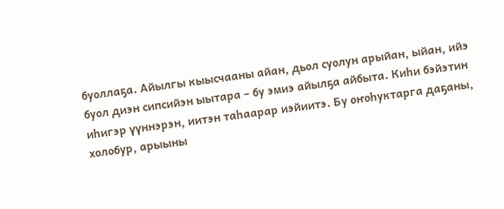буоллаҕа. Айылгы кыысчааны айан, дьол суолун арыйан, ыйан, ийэ буол диэн сипсийэн ыытара – бу эмиэ айылҕа айбыта. Киһи бэйэтин иһигэр үүннэрэн, иитэн таһаарар иэйиитэ. Бу оҥоһуктарга даҕаны, холобур, арыыны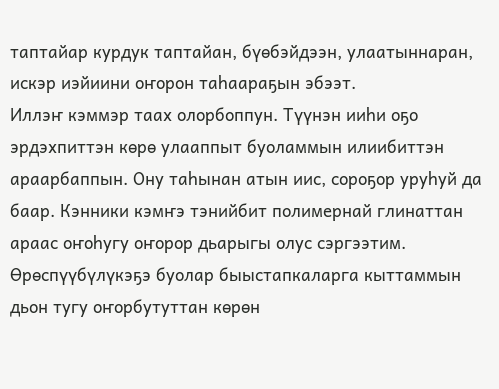таптайар курдук таптайан, бүөбэйдээн, улаатыннаран, искэр иэйиини оҥорон таһаараҕын эбээт.
Иллэҥ кэммэр таах олорбоппун. Түүнэн ииһи оҕо эрдэхпиттэн көрө улааппыт буоламмын илиибиттэн араарбаппын. Ону таһынан атын иис, сороҕор уруһуй да баар. Кэнники кэмҥэ тэнийбит полимернай глинаттан араас оҥоһугу оҥорор дьарыгы олус сэргээтим. Өрөспүүбүлүкэҕэ буолар быыстапкаларга кыттаммын дьон тугу оҥорбутуттан көрөн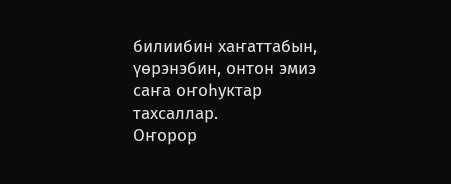билиибин хаҥаттабын, үөрэнэбин, онтон эмиэ саҥа оҥоһуктар тахсаллар.
Оҥорор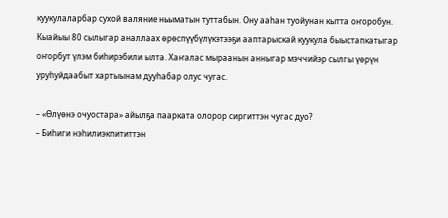куукулаларбар сухой валяние ньыматын туттабын. Ону ааһан туойунан кытта оҥоробун. Кыайыы 80 сылыгар аналлаах өрөспүүбүлүкэтээҕи ааптарыскай куукула быыстапкатыгар оҥорбут үлэм биһирэбили ылта. Хаҥалас мыраанын анныгар мэччийэр сылгы үөрүн уруһуйдаабыт хартыынам дууһабар олус чугас.

– «Өлүөнэ очуостара» айылҕа паарката олорор сиргиттэн чугас дуо?
– Биһиги нэһилиэкпититтэн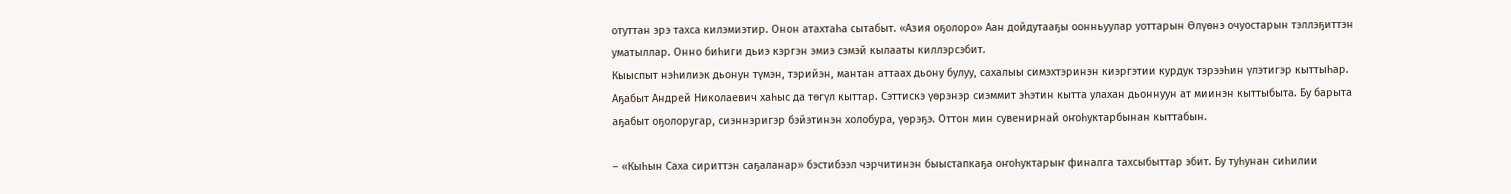отуттан эрэ тахса килэмиэтир. Онон атахтаһа сытабыт. «Азия оҕолоро» Аан дойдутааҕы оонньуулар уоттарын Өлүөнэ очуостарын тэллэҕиттэн уматыллар. Онно биһиги дьиэ кэргэн эмиэ сэмэй кылааты киллэрсэбит.
Кыыспыт нэһилиэк дьонун түмэн, тэрийэн, мантан аттаах дьону булуу, сахалыы симэхтэринэн киэргэтии курдук тэрээһин үлэтигэр кыттыһар. Аҕабыт Андрей Николаевич хаһыс да төгүл кыттар. Сэттискэ үөрэнэр сиэммит эһэтин кытта улахан дьоннуун ат миинэн кыттыбыта. Бу барыта аҕабыт оҕолоругар, сиэннэригэр бэйэтинэн холобура, үөрэҕэ. Оттон мин сувенирнай оҥоһуктарбынан кыттабын.

– «Кыһын Саха сириттэн саҕаланар» бэстибээл чэрчитинэн быыстапкаҕа оҥоһуктарыҥ финалга тахсыбыттар эбит. Бу туһунан сиһилии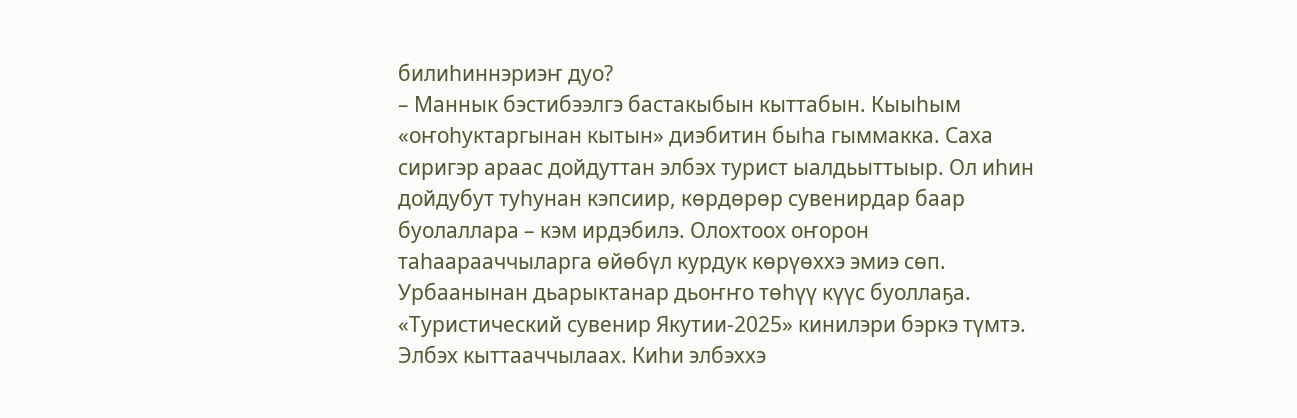билиһиннэриэҥ дуо?
– Маннык бэстибээлгэ бастакыбын кыттабын. Кыыһым «оҥоһуктаргынан кытын» диэбитин быһа гыммакка. Саха сиригэр араас дойдуттан элбэх турист ыалдьыттыыр. Ол иһин дойдубут туһунан кэпсиир, көрдөрөр сувенирдар баар буолаллара – кэм ирдэбилэ. Олохтоох оҥорон таһаарааччыларга өйөбүл курдук көрүөххэ эмиэ сөп. Урбаанынан дьарыктанар дьоҥҥо төһүү күүс буоллаҕа. «Туристический сувенир Якутии-2025» кинилэри бэркэ түмтэ. Элбэх кыттааччылаах. Киһи элбэххэ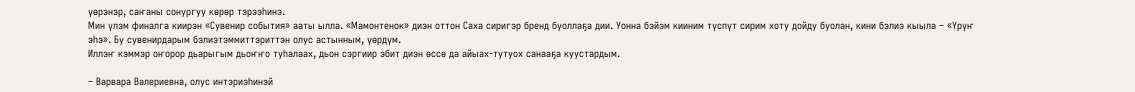үөрэнэр, саҥаны сонургуу көрөр тэрээһинэ.
Мин үлэм финалга киирэн «Сувенир события» ааты ылла. «Мамонтенок» диэн оттон Саха сиригэр бренд буоллаҕа дии. Уонна бэйэм кииним түспүт сирим хоту дойду буолан, кини бэлиэ кыыла – «Үрүҥ эһэ». Бу сувенирдарым бэлиэтэммиттэриттэн олус астынным, үөрдүм.
Иллэҥ кэммэр оҥорор дьарыгым дьоҥҥо туһалаах, дьон сэргиир эбит диэн өссө да айыах-тутуох санааҕа куустардым.

– Варвара Валериевна, олус интэриэһинэй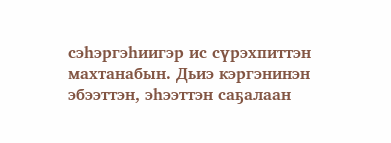сэһэргэһиигэр ис сүрэхпиттэн махтанабын. Дьиэ кэргэнинэн эбээттэн, эһээттэн саҕалаан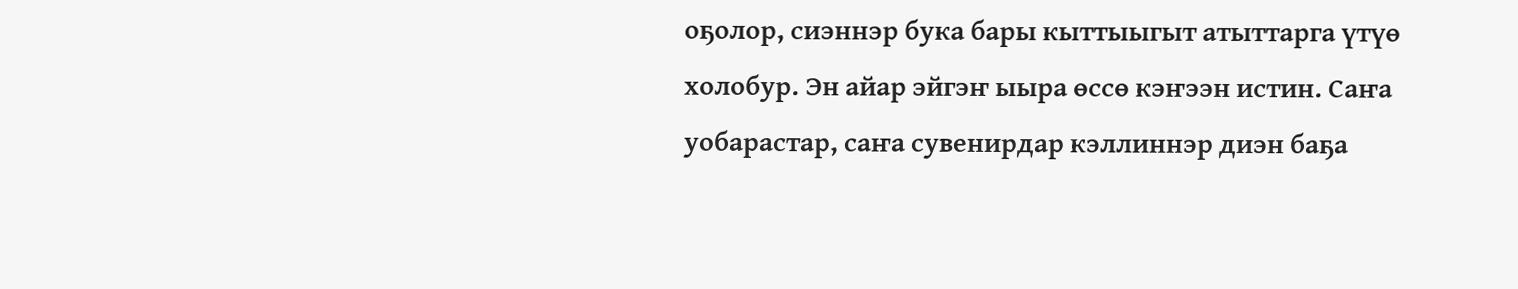оҕолор, сиэннэр бука бары кыттыыгыт атыттарга үтүө холобур. Эн айар эйгэҥ ыыра өссө кэҥээн истин. Саҥа уобарастар, саҥа сувенирдар кэллиннэр диэн баҕа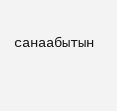санаабытын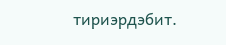тириэрдэбит.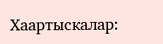Хаартыскалар: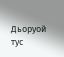Дьоруой тус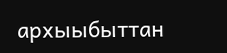архыыбыттан